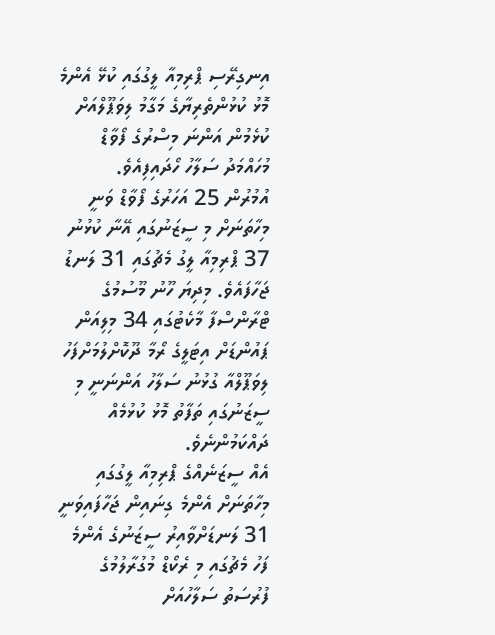އިނގިރޭސި ޕްރިމިއާ ލީގުގައި ކުޅޭ އެންމެ މޮޅު ކުޅުންތެރިޔާގެ މަގާމު ލިވަޕޫލްއަށް ކުޅެމުން އަންނަ މިސްރުގެ ފޯވާޑް މުހައްމަދު ސަލާހު ހޯދައިފިއެވެ.
އުމުރުން 25 އަހަރުގެ ފޯވާޑް ވަނީ މިހާތަނަށް މި ސީޒަނުގައި އޭނާ ކުޅުނު 37 ޕްރިމިއާ ލީގު މެޗުގައި 31 ލަނޑު ޖަހާފައެވެ. މިދިޔަ ހޫނު މޫސުމުގެ ޓްރާންސްފާ މާކެޓުގައި 34 މިލިއަން ޕައުންޑަށް އިޓަލީގެ ރޯމާ ދޫކޮށްލުމަށްފަހު ލިވަޕޫލްއާ ގުޅުނު ސަލާހު އަންނަނީ މި ސީޒަނުގައި ތަފާތު މޮޅު ކުޅުމެއް ދައްކަމުންނެވެ.
އެއް ސީޒަނެއްގެ ޕްރިމިއާ ލީގުގައި މިހާތަނަށް އެންމެ ގިނައިން ޖަހާފައިވަނީ 31 ލަނޑަށްވާއިރު ސީޒަނުގެ އެންމެ ފަހު މެޗުގައި މި ރެކޯޑް މުގުރާލުމުގެ ފުރުސަތު ސަލާހުއަށް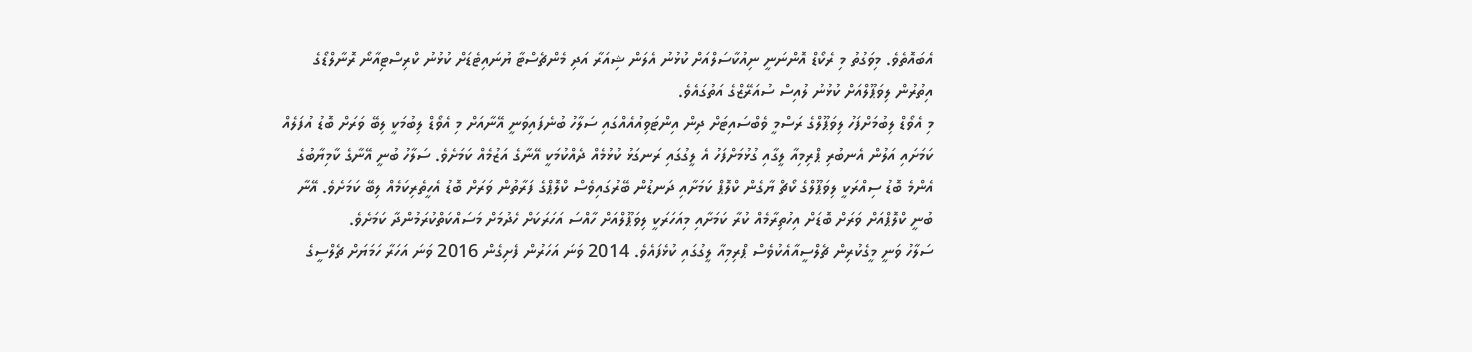އެބައޮތެވެ. މިވަގުތު މި ރެކޯޑް އޮންނަނީ ނިއުކާސަލްއަށް ކުޅުނު އެލަން ޝިއަރާ އަދި މެންޗެސްޓާ ޔުނައިޓެޑަށް ކުޅުނު ކްރިސްޓިއާނޯ ރޮނާލްޑޯގެ އިތުރުން ލިވަޕޫލްއަށް ކުޅުނު ލުއިސް ސުއަރޭޒްގެ އަތުގައެވެ.
މި އެވޯޑް ލިބުމަށްފަހު ލިވަޕޫލްގެ ރަސްމީ ވެބްސައިޓަށް ދިން އިންޓަވިއުއެއްގައި ސަލާހު ބުނެފައިވަނީ އޭނާއަށް މި އެވޯޑް ލިބުމަކީ ލިބޭ ވަރަށް ބޮޑު އުފަލެއް ކަމަށައި އަލުން އެނބުރި ޕްރިމިއާ ލީގާއި ގުޅުމަށްފަހު އެ ލީގުގައި ރަނގަޅު ކުޅުމެއް ދެއްކުމަކީ އޭނާގެ އަޒުމެއް ކަމަށެވެ. ސަލާހު ބުނީ އޭނާގެ ކާމިޔާބުގެ އެންމެ ބޮޑު ސިއްރަކީ ލިވަޕޫލްގެ ކޯޗް ޔާގެން ކްލޮޕް ކަމަށާއި ދަނޑުން ބޭރުގައިވެސް ކްލޮޕްގެ ފަރާތުން ވަރަށް ބޮޑު އެހީތެރިކަމެއް ލިބޭ ކަމަށެވެ. އޭނާ ބުނީ ކްލޮޕްއަށް ވަރަށް ބޮޑަށް އިހުތިރާމެއް ކުރާ ކަމަށާއި މިއަހަރަކީ ލިވަޕޫލްއަށް ހާއްސަ އަހަރަކަށް ހެދުމަށް މަސައްކަތްކުރަމުންދާ ކަމަށެވެ.
ސަލާހު ވަނީ މީގެކުރިން ޗެލްސީއާއެކުވެސް ޕްރިމިއާ ލީގުގައި ކުޅެފައެވެ. 2014 ވަނަ އަހަރުން ފެށިގެން 2016 ވަނަ އަހަރާ ހަމަޔަށް ޗެލްސީގެ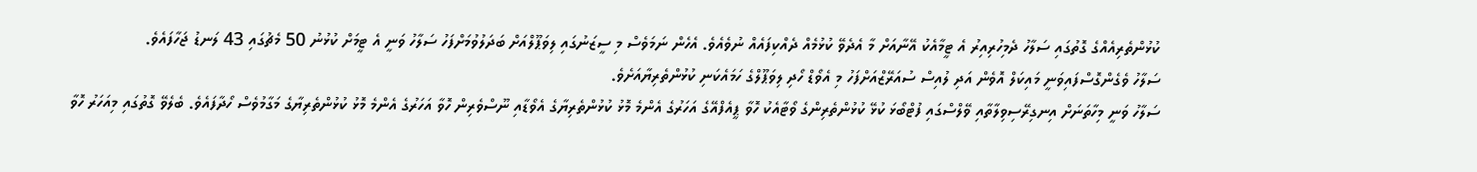ކުޅުންތެރިއެއްގެ ގޮތުގައި ސަލާހު ދެމިހުރިއިރު އެ ޓީމާއެކު އޭނާއަށް މާ އެދެވޭ ކުޅުމެއް ދެއްކިފައެއް ނުވެއެވެ. އެހެން ނަމަވެސް މި ސީޒަނުގައި ލިވަޕޫލްއަށް ބަދަލުވުމަށްފަހު ސަލާހު ވަނީ އެ ޓީމަށް ކުޅުނު 50 މެޗުގައި 43 ލަނޑު ޖަހާފައެވެ.
ސަލާހު ވެގެންގޮސްފައިވަނީ މައިކަލް އޮވެން އަދި ލުއިސް ސުއަރޭޒްއަށްފަހު މި އެވޯޑް ހޯދި ލިވަޕޫލްގެ ހަމައެކަނި ކުޅުންތެރިޔާއަށެވެ.
ސަލާހު ވަނީ މިހާތަނަށް އިނގިރޭސިވިލާތާއި ވޭލްސްގައި ފުޓްބޯޅަ ކުޅޭ ކުޅުންތެރިންގެ ވޯޓާއެކު ހޮވާ ޕީއެފްއޭގެ އަހަރުގެ އެންމެ މޮޅު ކުޅުންތެރިޔާގެ އެވޯޑާއި ނޫސްވެރިން ހޮވާ އަހަރުގެ އެންމެ މޮޅު ކުޅުންތެރިޔާގެ މަގާމުވެސް ހޯދާފައެވެ. ބެލެވޭ ގޮތުގައި މިއަހަރު ހޮވާ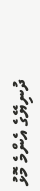ދުނިޔޭގެ އެންމެ މޮޅު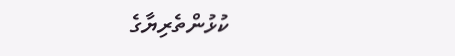ކުޅުންތެރިޔާގެ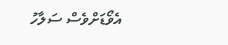އެވޯޑަށްވެސް ސަލާހު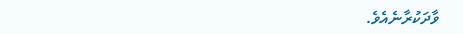ވާދަކުރާނެއެވެ.